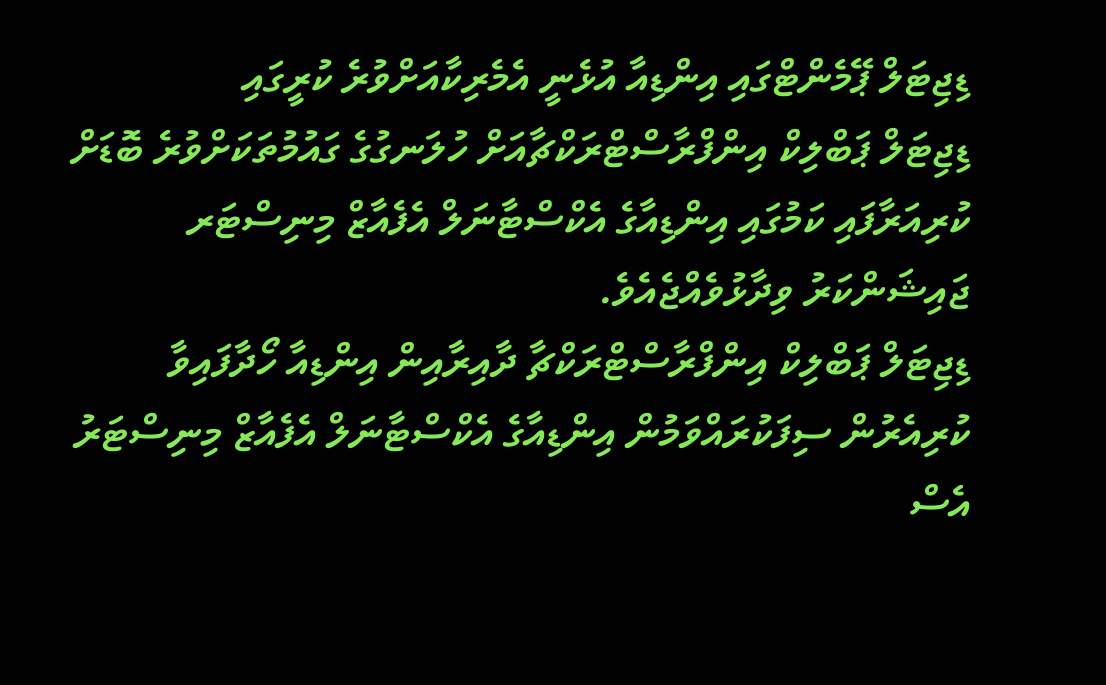ޑިޖިޓަލް ޕޭމެންޓްގައި އިންޑިއާ އުޅެނީ އެމެރިކާއަށްވުރެ ކުރީގައި
ޑިޖިޓަލް ޕަބްލިކް އިންފްރާސްޓްރަކްޗާއަށް ހުލަނގުގެ ގައުމުތަކަށްވުރެ ބޮޑަށް ކުރިއަރާފައި ކަމުގައި އިންޑިއާގެ އެކްސްޓާނަލް އެފެއާޒް މިނިސްޓަރ ޖައިޝަންކަރު ވިދާޅުވެއްޖެއެވެ.
ޑިޖިޓަލް ޕަބްލިކް އިންފްރާސްޓްރަކްޗާ ދާއިރާއިން އިންޑިއާ ހޯދާފައިވާ ކުރިއެރުން ސިފަކުރައްވަމުން އިންޑިއާގެ އެކްސްޓާނަލް އެފެއާޒް މިނިސްޓަރު އެސް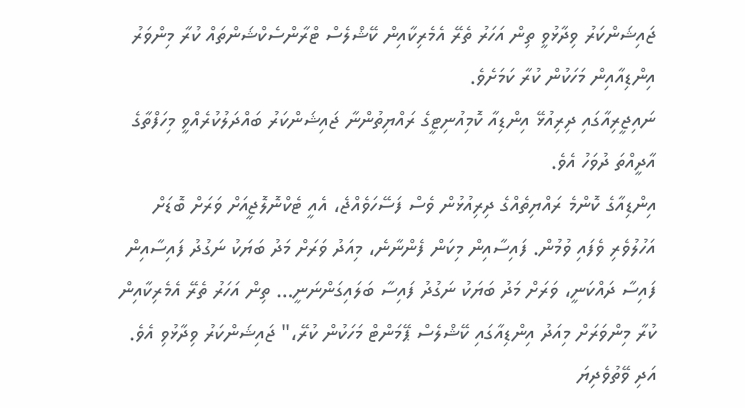ޖައިޝަންކަރު ވިދާޅުވީ ތިން އަހަރު ތެރޭ އެމެރިކާއިން ކޭޝްލެސް ޓްރާންސެކްޝަންތައް ކުރާ މިންވަރު އިންޑިއާއިން މަހަކުން ކުރާ ކަމަށެވެ.
ނައިޖީރިއާގައި ދިރިއުޅޭ އިންޑިއާ ކޮމިއުނިޓީގެ ރައްޔިތުންނާ ޖައިޝަންކަރު ބައްދަލުކުރެއްވީ މިހަފްތާގެ އާދީއްތަ ދުވަހު އެވެ.
އިންޑިއާގެ ކޮންމެ ރައްޔިތެއްގެ ދިރިއުޅުން ވެސް ފަސޭހަވެއްޖެ، އެއީ ޓެކްނޮލޮޖީއަށް ވަރަށް ބޮޑަށް އަހުލުވެރި ވެފައި ވުމުން. ފައިސާއިން މިކަން ފެންނާނެ، މިއަދު ވަރަށް މަދު ބަޔަކު ނަގުދު ފައިސާއިން ފައިސާ ދައްކަނީ، ވަރަށް މަދު ބަޔަކު ނަގުދު ފައިސާ ބަލައިގަންނަނީ… ތިން އަހަރު ތެރޭ އެމެރިކާއިން ކުރާ މިންވަރަށް މިއަދު އިންޑިއާގައި ކޭޝްލެސް ޕޭމަންޓް މަހަކުން ކުރޭ،" ޖައިޝަންކަރު ވިދާޅުވި އެވެ.
އަދި ވޭތުވެދިޔަ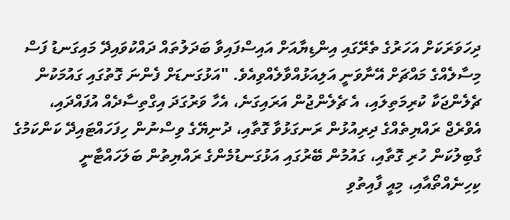ދިހަވަރަކަށް އަހަރުގެ ތެރޭގައި އިންޑިޔާއަށް އައިސްފައިވާ ބަދަލުތައް ދައްކުވައިދޭ މައިގަނޑު ފަސް މިސާލެއްގެ މައްޗަށް އޭނާވަނީ އަލިއަޅުއްވާލެއްވިއެވެ. "އަޅުގަނޑަށް ފެންނަ ގޮތުގައި ގައުމަކުން ޗެލެންޖަކާ ކުރިމަތިލައި، އެ ޗެލެންޖުން އަރައިގަނެ، އެހާ ވަރުގަދަ އިގްތިސާދެއް އުފައްދައި، އެވްރެޖް ރައްޔިތެއްގެ ދިރިއުޅުން ރަނގަޅުވާ ގޮތާއި، ދުނިޔޭގެ ވިސްނުން ހިފަހައްޓައިދޭ ކަންކަމުގެ ގާބިލުކަން ހުރި ގޮތާއި، ގައުމުން ބޭރުގައި އަޅުގަނޑުމެންގެ ރައްޔިތުން ބަލަހައްޓާނީ ކިހިނެއްތޯއާއި، މިއީ ފާއިތުވި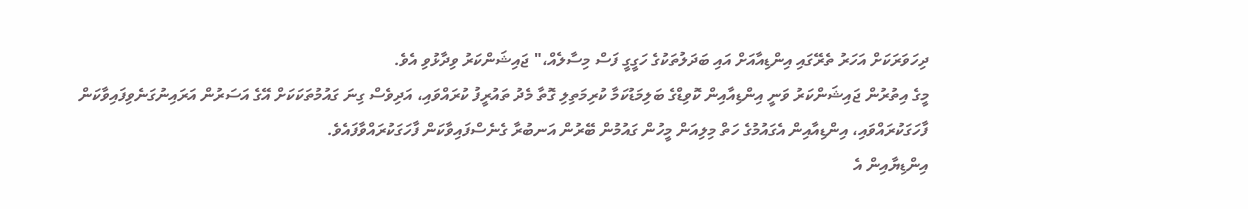ދިހަވަރަކަށް އަހަރު ތެރޭގައި އިންޑިއާއަށް އައި ބަދަލުތަކުގެ ހަގީގީ ފަސް މިސާލެއް،" ޖައިޝަންކަރު ވިދާޅުވި އެވެ.
މީގެ އިތުރުން ޖައިޝަންކަރު ވަނީ އިންޑިއާއިން ކޮވިޑްގެ ބަލިމަޑުކަމާ ކުރިމަތިލި ގޮތާ މެދު ތައުރީފު ކުރައްވައި، އަދިވެސް ގިނަ ގައުމުތަކަކަށް އޭގެ އަސަރުން އަރައިނުގަނެވިފައިވާކަން ފާހަގަކުރައްވައި، އިންޑިއާއިން އެގައުމުގެ ހަތް މިލިއަން މީހުން ގައުމުން ބޭރުން އަނބުރާ ގެނެސްފައިވާކަން ފާހަގަކުރައްވާފައެވެ.
އިންޑިޔާއިން އެ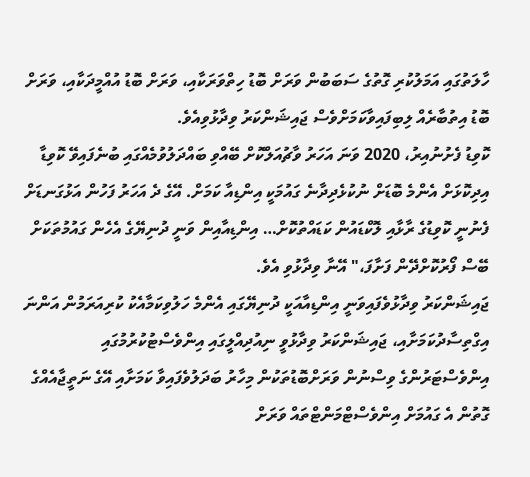ހާލަތުގައި އަމަލުކުރި ގޮތުގެ ސަބަބުން ވަރަށް ބޮޑު ހިތްވަރަކާއި، ވަރަށް ބޮޑު އުއްމީދަކާއި، ވަރަށް ބޮޑު އިތުބާރެއް ލިބިފައިވާކަމަށްވެސް ޖައިޝަންކަރު ވިދާޅުވިއެވެ.
ކޮވިޑު ފެށުނުއިރު، 2020 ވަނަ އަހަރު ވާޗުއަލްކޮށް ބޭއްވި ބައްދަލުވުމެއްގައި ބުނެފައިވޭ ކޮވިޑާ އިދިކޮޅަށް އެންމެ ބޮޑަށް ނުކުޅެދިދާނެ ގައުމަކީ އިންޑިއާ ކަމަށް. އޭގެ ދެ އަހަރު ފަހުން އަޅުގަނޑަށް ފެނުނީ ކޮވިޑުގެ ރާޅާއި ލޮކްޑައުން ކަޑައްތުކޮށް… އިންޑިއާއިން ވަނީ ދުނިޔޭގެ އެހެން ގައުމުތަކަށް ބޭސް ފޯރުކޮށްދޭން ފަށާފަ،" އޭނާ ވިދާޅުވި އެވެ.
ޖައިޝަންކަރު ވިދާޅުވެފައިވަނީ އިންޑިއާއަކީ ދުނިޔޭގައި އެންމެ ހަލުވިކަމާއެކު ކުރިއަރަމުން އަންނަ އިގްތިސާދުކަމަށާއި، ޖައިޝަންކަރު ވިދާޅުވީ ނިއުދިއްލީގައި އިންވެސްޓުކުރުމުގައި އިންވެސްޓަރުންގެ ވިސްނުން ވަރަށްބޮޑުތަކުން މިހާރު ބަދަލުވެފައިވާ ކަމަށާއި އޭގެ ނަތީޖާއެއްގެ ގޮތުން އެ ގައުމަށް އިންވެސްޓްމަންޓްތައް ވަރަށް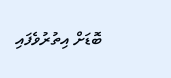ބޮޑަށް އިތުރުވެފައި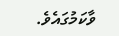ވާކަމުގައެވެ.